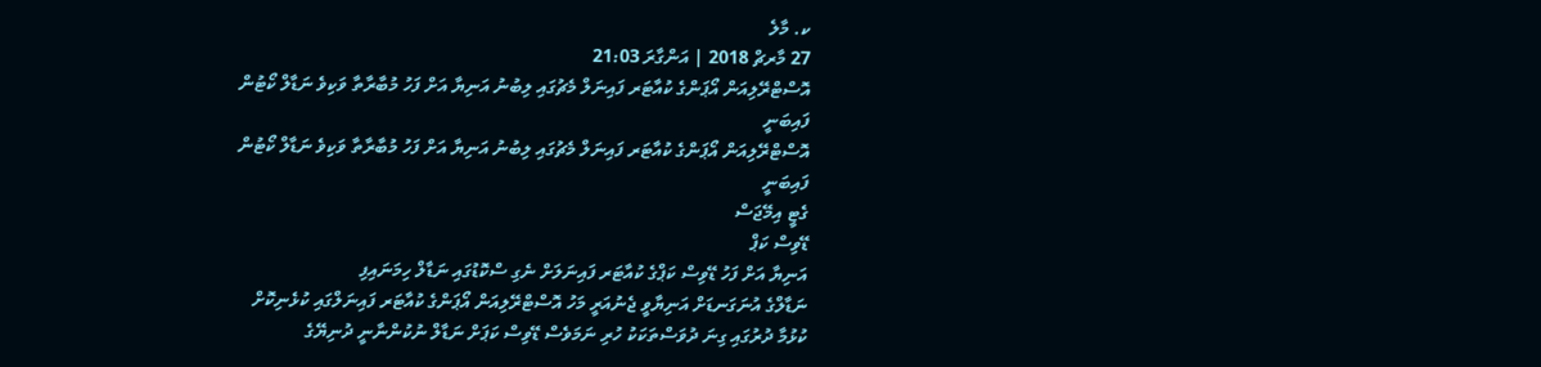ކ. މާލެ
27 މާރޗް 2018 | އަންގާރަ 21:03
އޮސްޓްރޭލިއަން އޯޕަންގެ ކުއާޓަރ ފައިނަލް މެޗުގައި ލިބުނު އަނިޔާ އަށް ފަހު މުބާރާތާ ވަކިވެ ނަޑާލް ކޯޓުން ފައިބަނީ
އޮސްޓްރޭލިއަން އޯޕަންގެ ކުއާޓަރ ފައިނަލް މެޗުގައި ލިބުނު އަނިޔާ އަށް ފަހު މުބާރާތާ ވަކިވެ ނަޑާލް ކޯޓުން ފައިބަނީ
ގެޓީ އިމޭޖަސް
ޑޭވިސް ކަޕް
އަނިޔާ އަށް ފަހު ޑޭވިސް ކަޕްގެ ކުއާޓަރ ފައިނަލަށް ނެގި ސްކޮޑުގައި ނަޑާލް ހިމަނައިފި
ނަޑާލްގެ އުނަގަނޑަށް އަނިޔާވީ ޖެނުއަރީ މަހު އޮސްޓްރޭލިއަން އޯޕަންގެ ކުއާޓަރ ފައިނަލްގައި ކުޅެނިކޮށް
ކުޅުމާ ދުރުގައި ގިނަ ދުވަސްތަކަކު ހުރި ނަމަވެސް ޑޭވިސް ކަޕަށް ނަޑާލް ނުކުންނާނީ ދުނިޔޭގެ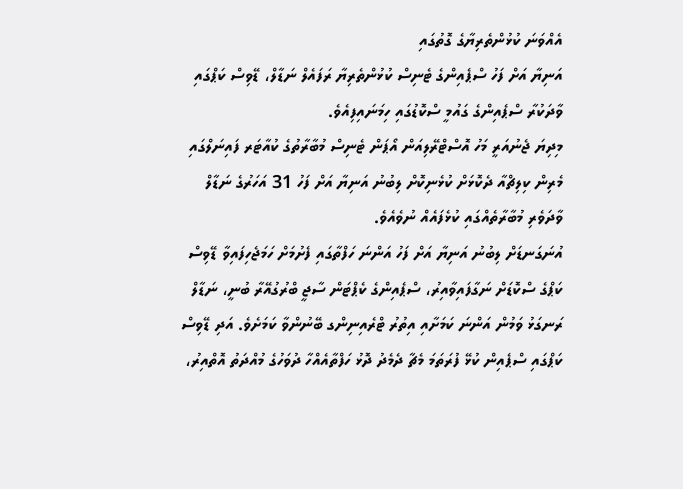އެއްވަނަ ކުޅުންތެރިޔާގެ ގޮތުގައި
އަނިޔާ އަށް ފަހު ސްޕެއިންގެ ޓެނިސް ކުޅުންތެރިޔާ ރަފައެލް ނަޑާލް، ޑޭވިސް ކަޕްގައި ވާދަކުރާ ސްޕެއިންގެ ގައުމީ ސްކޮޑުގައި ހިމަނައިފިއެވެ.
މިދިޔަ ޖެނުއަރީ މަހު އޮސްޓްރޭލިއަން އޯޕަން ޓެނިސް މުބާރާތުގެ ކުއާޓަރ ފައިނަލްގައި މެރިން ކިލިޗްއާ ދެކޮޅަށް ކުޅެނިކޮށް ލިބުނު އަނިޔާ އަށް ފަހު 31 އަހަރުގެ ނަޑާލް ވާދަވެރި މުބާރާތެއްގައި ކުޅެފައެއް ނުވެއެވެ.
އުނަގަނޑަށް ލިބުނު އަނިޔާ އަށް ފަހު އަންނަ ހަފްތާގައި ފެށުމަށް ހަމަޖެހިފައިވާ ޑޭވިސް ކަޕްގެ ސްކޮޑަށް ނަގާފައިވާއިރު، ސްޕެއިންގެ ކެޕްޓަން ސާޖީ ބްރުގުއޭރާ ބުނީ، ނަޑާލް ރަނގަޅު ވަމުން އަންނަ ކަމަށާއި އިތުރު ޓްރެއިނިންގ ބޭނުންވާ ކަމަށެވެ. އަދި ޑޭވިސް ކަޕްގައި ސްޕެއިން ކުޅޭ ފުރަތަމަ މެޗާ ދެމެދު ދޮޅު ހަފްތާއެއްހާ ދުވަހުގެ މުއްދަތު އޮތްއިރު،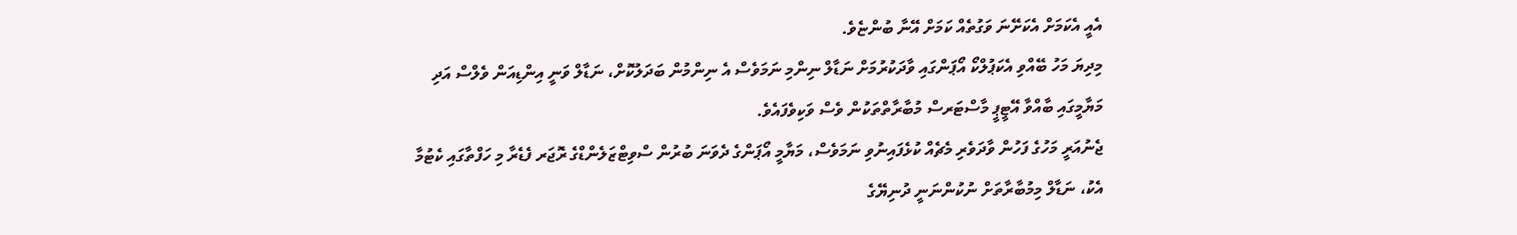އެއީ އެކަމަށް އެކަށޭނަ ވަގުތެއް ކަމަށް އޭނާ ބުންޏެވެ.
މިދިޔަ މަހު ބޭއްވި އެކަޕުލްކޯ އޯޕަންގައި ވާދަކުރުމަށް ނަޑާލް ނިންމި ނަމަވެސް އެ ނިންމުން ބަދަލުކޮށް، ނަޑާލް ވަނީ އިންޑިއަން ވެލްސް އަދި މަޔާމީގައި ބާއްވާ އޭޓީޕީ މާސްޓަރސް މުބާރާތްތަކުން ވެސް ވަކިވެފައެވެ.
ޖެނުއަރީ މަހުގެ ފަހުން ވާދަވެރި މެޗެއް ކުޅެފައިނުވި ނަމަވެސް، މަޔާމީ އޯޕަންގެ ދެވަނަ ބުރުން ސްވިޓްޒަލެންޑްގެ ރޮޖަރ ފެޑެރާ މި ހަފްތާގައި ކެޓުމާ އެކު، ނަޑާލް މިމުބާރާތަށް ނުކުންނަނީ ދުނިޔޭގެ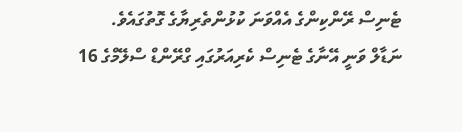ޓެނިސް ރޭންކިންގެ އެއްވަނަ ކުޅުންތެރިޔާގެ ގޮތުގައެވެ.
ނަޑާލް ވަނީ އޭނާގެ ޓެނިސް ކެރިއަރުގައި ގްރޭންޑް ސްލޭމްގެ 16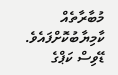މުބާރާތެއް ކާމިޔާބުކޮށްފައެވެ.
ޑޭވިސް ކަޕްގެ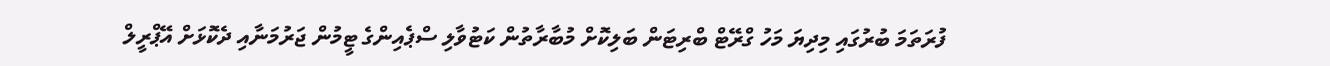ފުރަތަމަ ބުރުގައި މިދިޔަ މަހު ގްރޭޓް ބްރިޓަން ބަލިކޮށް މުބާރާތުން ކަޓުވާލި ސްޕެއިންގެ ޓީމުން ޖަރުމަނާއި ދެކޮޅަށް އޭޕްރީލް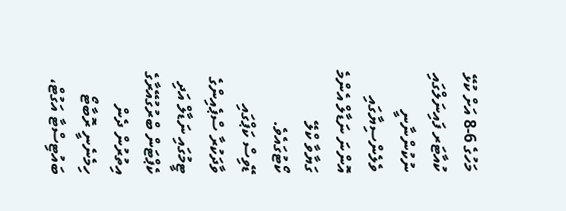މަހުގެ 6-8 އަށް ކުޅޭ ކުއާޓަރ ފައިނަލްގައި ނުކުންނާނީ ވެލެންސިޔާގައި އޮންނަ ނަޑާލް އެންމެ ގަޔާވާ ކްލޭ ކޯޓުގައެވެ.
ޑޭވިސް ކަޕްގައި ވާދަކުރާ ސްޕެއިންގެ ޓީމުގައި ނަޑާލް އަދި ކެޕްޓަން ބްރުގުއޭރާގެ އިތުރުން ދެން ހިމެނެނީ ރޮބާޓޯ ބައުޓިސްޓާ އަގުޓް،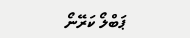ޕަބްލޯ ކަރޭނޯ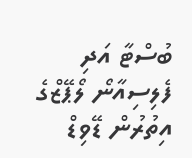ބުސްޓާ އަދި ފެލިސިއާނޯ ލޯޕޭޒްގެ އިތުރުން ޑޭވިޑް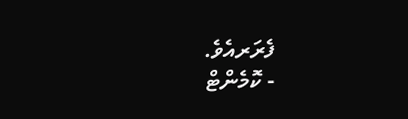ފެރަރއެވެ.
- ކޮމެންޓް